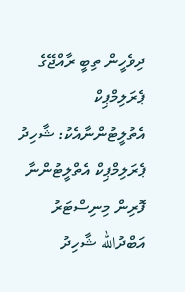ދިވެހީން ތިބީ ރާއްޖޭގެ ޕެރަލިމްޕިކް އެތުލީޓުންނާއެކު: ޝާހިދު
ޕެރަލިމްޕިކް އެތްލީޓުންނާ ފޮރިން މިނިސްޓަރު އަބްދުالله ޝާހިދު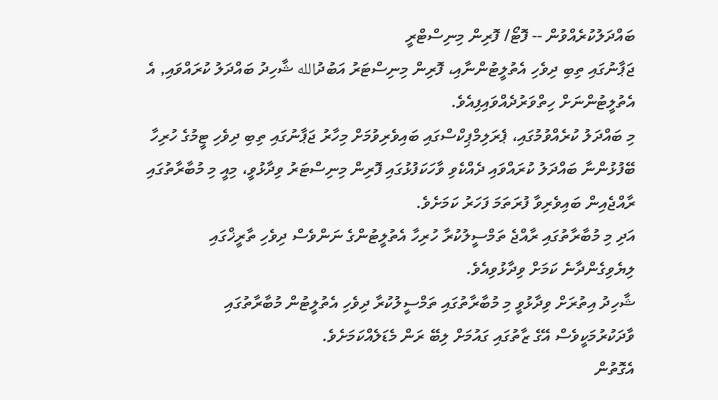ބައްދަލުކުރެއްވުން -- ފޮޓޯ/ ފޮރިން މިނިސްޓްރީ
ޖަޕާނުގައި ތިބި ދިވެހި އެތުލީޓުންނާއި، ފޮރިން މިނިސްޓަރު އަބުދުالله ޝާހިދު ބައްދަލު ކުރައްވައި, އެ އެތުލީޓުންނަށް ހިތްވަރުދެއްވައިފިއެވެ.
މި ބައްދަލު ކުރެއްވުމުގައި، ޕެރަލިމްޕިކްސްގައި ބައިވެރިވުމަށް މިހާރު ޖަޕާނުގައި ތިބި ދިވެހި ޓީމުގެ ހުރިހާ ބޭފުޅުންނާ ބައްދަލު ކުރައްވައި ދެއްކެވި ވާހަކަފުޅުގައި ފޮރިން މިނިސްޓަރު ވިދާޅުވީ، މިއީ މި މުބާރާތުގައި ރާއްޖެއިން ބައިވެރިވާ ފުރަތަމަ ފަހަރު ކަމަށެވެ.
އަދި މި މުބާރާތުގައި ރާއްޖެ ތަމްސީލުކުރާ ހުރިހާ އެތުލީޓުންގެ ނަންވެސް ދިވެހި ތާރީޚްގައި ލިޔެވިގެންދާނެ ކަމަށް ވިދާޅުވިއެވެ.
ޝާހިދު އިތުރަށް ވިދާޅުވީ މި މުބާރާތުގައި ތަމްސީލުކުރާ ދިވެހި އެތުލީޓުން މުބާރާތުގައި ވާދަކުރުމަކީވެސް އޭގެ ޒާތުގައި ގައުމަށް ލިބޭ ރަން މެޑަލެއްކަމަށެވެ.
އެގޮތުން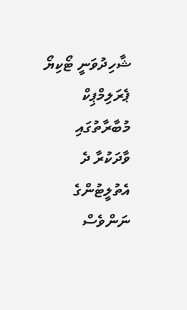ޝާހިދުވަނީ ޓޯކިޔޯ ޕެރަލިމްޕިކް މުބާރާތުގައި ވާދަކުރާ ދެ އެތުލީޓުންގެ ނަންވެސް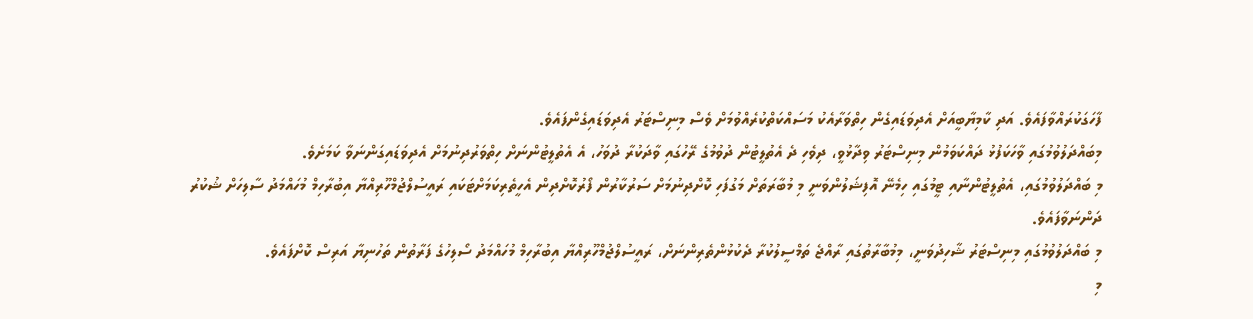ފާހަގަކުރައްވާފައެވެ. އަދި ކާމިޔާބީއަށް އެދިވަޑައިގެން ހިތްވަރާއެކު މަސައްކަތްކުރެއްވުމަށް ވެސް މިނިސްޓަރު އެދިވަޑައިގެންފައެވެ.
މިބައްދަލުވުމުގައި ވާހަކަފުޅު ދައްކަވަމުން މިނިސްޓަރު ވިދާޅުވީ، ދިވެހި ދެ އެތުލީޓުން ދުވުމުގެ ރޭހުގައި ވާދަކުރާ ދުވަހު، އެ އެތުލީޓުންނަށް ހިތްވަރުދިނުމަށް އެދިވަޑައިގަންނަވާ ކަމަށެވެ.
މި ބައްދަލުވުމުގައި، އެތުލީޓުންނާއި ޓީމުގައި ހިމެނޭ އޮފިޝަލުންވަނީ މި މުބާރަތަށް މަގުފަހި ކޮށްދިނުމަށް ސަރުކާރުން ފޯރުކޮށްދިން އެހީތެރިކަމަށްޓަކައި ރައީސުލްޖުމްހޫރިއްޔާ އިބުރާހިމް މުހައްމަދު ސާލިހަށް ޝުކުރު ދަންނަވާފައެވެ.
މި ބައްދަލުވުމުގައި މިނިސްޓަރު ޝާހިދުވަނީ، މިމުބާރާތުގައި ރާއްޖެ ތަމްސީލުކުރާ ދެކުޅުންތެރިންނަށް، ރައީސުލްޖުމްހޫރިއްޔާ އިބުރާހިމް މުހައްމަދު ސޯލިހުގެ ފަރާތުން ތަހުނިޔާ އަރިސް ކޮށްފައެވެ.
މި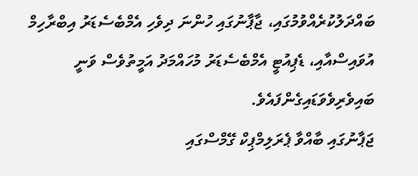ބައްދަލުކުރެއްވުމުގައި، ޖާޕާނުގައި ހުންނަ ދިވެހި އެމްބެސެޑަރު އިބްރާހިމް އުވައިސްއާއި، ޑެޕިއުޓީ އެމްބެސެޑަރު މުހައްމަދު އަމީތުވެސް ވަނީ ބައިވެރިވެވަޑައިގެންފައެވެ.
ޖަޕާނުގައި ބާއްވާ ޕެރަލިމްޕިކް ގޭމްސްގައި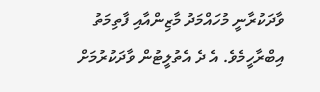ވާދަކުރާނީ މުހައްމަދު މާޒިންއާއި ފާތިމަތު އިބްރާހީމެވެ. އެ ދެ އެތުލީޓުން ވާދަކުރުމަށް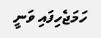ހަމަޖެހިފައި ވަނީ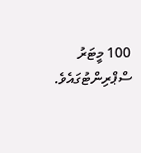100 މީޓަރު ސްޕްރިންޓުގައެވެ.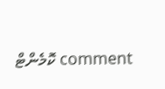comment ކޮމެންޓް